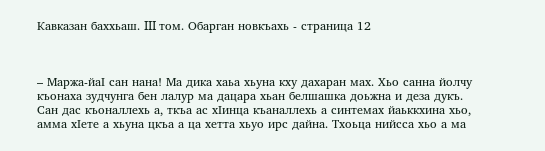Кавказан баххьаш. III том. Обарган новкъахь - страница 12



– Маржа-йаI сан нана! Ма дика хаьа хьуна кху дахаран мах. Хьо санна йолчу къонаха зудчунга бен лалур ма дацара хьан белшашка доьжна и деза дукъ. Сан дас къоналлехь а, ткъа ас хIинца къаналлехь а синтемах йаьккхина хьо, амма хIете а хьуна цкъа а ца хетта хьуо ирс дайна. Тхоьца нийсса хьо а ма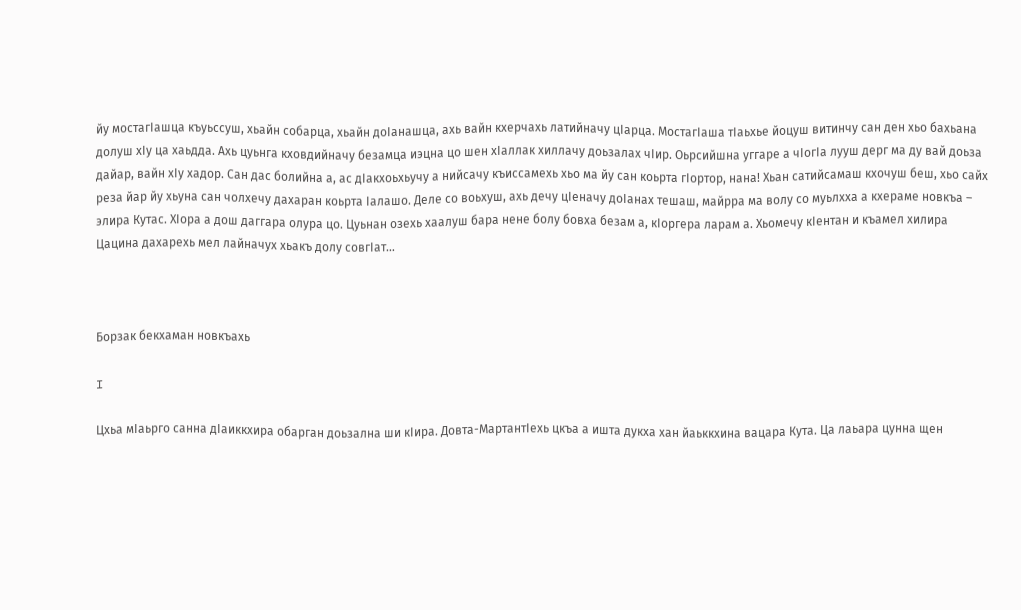йу мостагIашца къуьссуш, хьайн собарца, хьайн доIанашца, ахь вайн кхерчахь латийначу цIарца. МостагIаша тIаьхье йоцуш витинчу сан ден хьо бахьана долуш хIу ца хаьдда. Ахь цуьнга кховдийначу безамца иэцна цо шен хIаллак хиллачу доьзалах чIир. Оьрсийшна уггаре а чIогIа лууш дерг ма ду вай доьза дайар, вайн хIу хадор. Сан дас болийна а, ас дIакхоьхьучу а нийсачу къиссамехь хьо ма йу сан коьрта гIортор, нана! Хьан сатийсамаш кхочуш беш, хьо сайх реза йар йу хьуна сан чолхечу дахаран коьрта Iалашо. Деле со воьхуш, ахь дечу цIеначу доIанах тешаш, майрра ма волу со муьлхха а кхераме новкъа – элира Кутас. ХIора а дош даггара олура цо. Цуьнан озехь хаалуш бара нене болу бовха безам а, кIоргера ларам а. Хьомечу кIентан и къамел хилира Цацина дахарехь мел лайначух хьакъ долу совгIат…



Борзак бекхаман новкъахь

I

Цхьа мIаьрго санна дIаиккхира обарган доьзална ши кIира. Довта-МартантIехь цкъа а ишта дукха хан йаьккхина вацара Кута. Ца лаьара цунна щен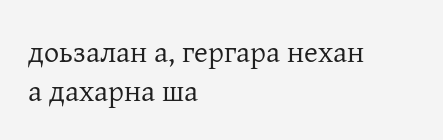доьзалан а, гергара нехан а дахарна ша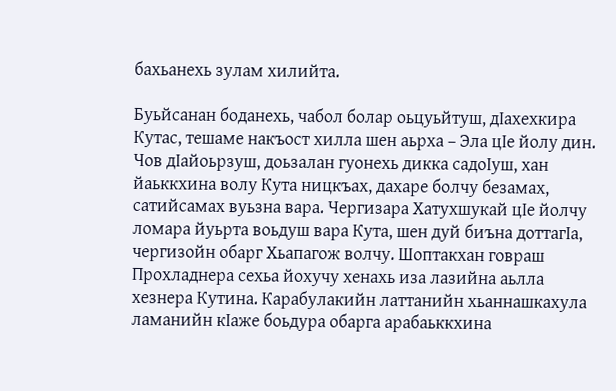бахьанехь зулам хилийта.

Буьйсанан боданехь, чабол болар оьцуьйтуш, дIахехкира Кутас, тешаме накъост хилла шен аьрха – Эла цIе йолу дин. Чов дIайоьрзуш, доьзалан гуонехь дикка садоIуш, хан йаьккхина волу Кута ницкъах, дахаре болчу безамах, сатийсамах вуьзна вара. Чергизара Хатухшукай цIе йолчу ломара йуьрта воьдуш вара Кута, шен дуй биъна доттагIа, чергизойн обарг Хьапагож волчу. Шоптакхан говраш Прохладнера сехьа йохучу хенахь иза лазийна аьлла хезнера Кутина. Карабулакийн латтанийн хьаннашкахула ламанийн кIаже боьдура обарга арабаьккхина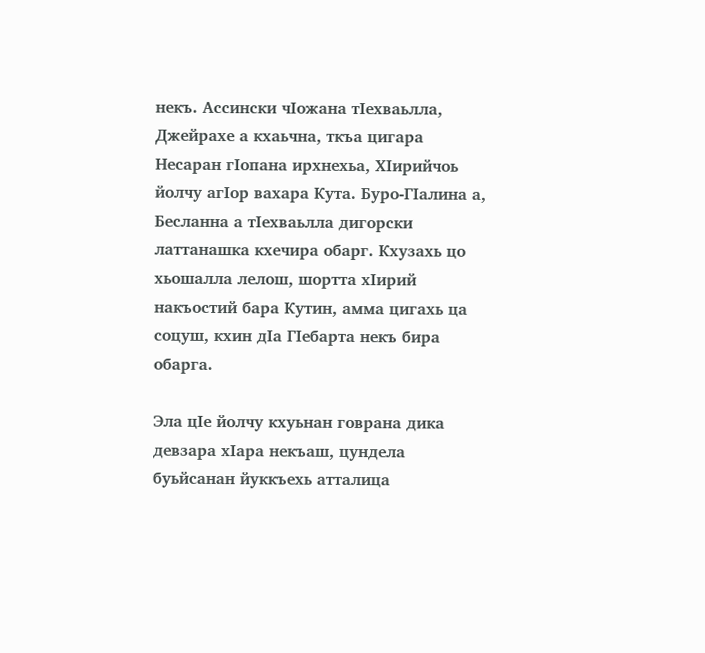некъ. Ассински чIожана тIехваьлла, Джейрахе а кхаьчна, ткъа цигара Несаран гIопана ирхнехьа, ХIирийчоь йолчу агIор вахара Кута. Буро-ГIалина а, Бесланна а тIехваьлла дигорски латтанашка кхечира обарг. Кхузахь цо хьошалла лелош, шортта хIирий накъостий бара Кутин, амма цигахь ца соцуш, кхин дIа ГIебарта некъ бира обарга.

Эла цIе йолчу кхуьнан говрана дика девзара хIара некъаш, цундела буьйсанан йуккъехь атталица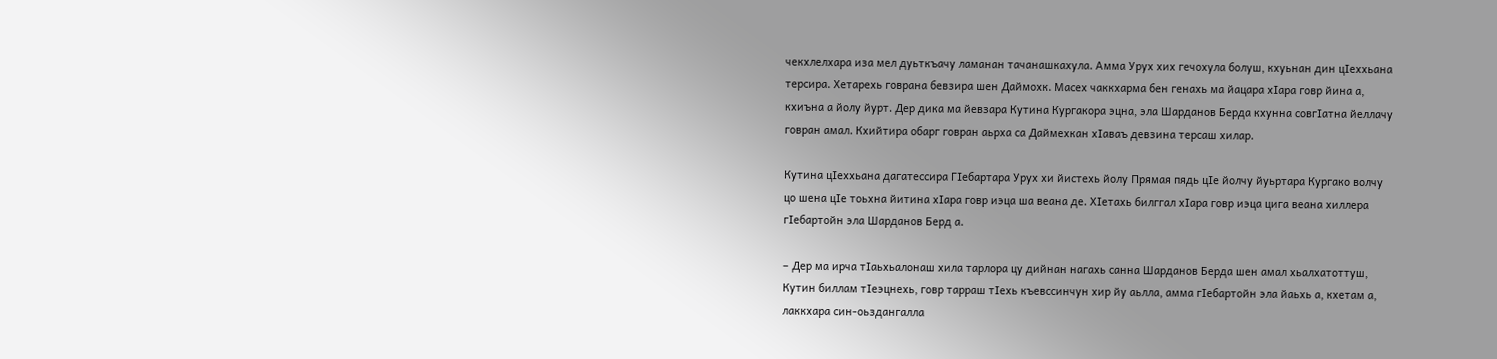чекхлелхара иза мел дуьткъачу ламанан тачанашкахула. Амма Урух хих гечохула болуш, кхуьнан дин цIеххьана терсира. Хетарехь говрана бевзира шен Даймохк. Масех чаккхарма бен генахь ма йацара хIара говр йина а, кхиъна а йолу йурт. Дер дика ма йевзара Кутина Кургакора эцна, эла Шарданов Берда кхунна совгIатна йеллачу говран амал. Кхийтира обарг говран аьрха са Даймехкан хIаваъ девзина терсаш хилар.

Кутина цIеххьана дагатессира ГIебартара Урух хи йистехь йолу Прямая пядь цIе йолчу йуьртара Кургако волчу цо шена цIе тоьхна йитина хIара говр иэца ша веана де. ХIетахь билггал хIара говр иэца цига веана хиллера гIебартойн эла Шарданов Берд а.

– Дер ма ирча тIаьхьалонаш хила тарлора цу дийнан нагахь санна Шарданов Берда шен амал хьалхатоттуш, Кутин биллам тIеэцнехь, говр тарраш тIехь къевссинчун хир йу аьлла, амма гIебартойн эла йаьхь а, кхетам а, лаккхара син-оьздангалла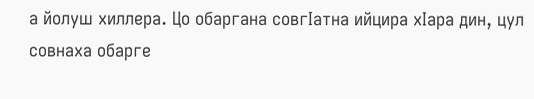а йолуш хиллера. Цо обаргана совгIатна ийцира хIара дин, цул совнаха обарге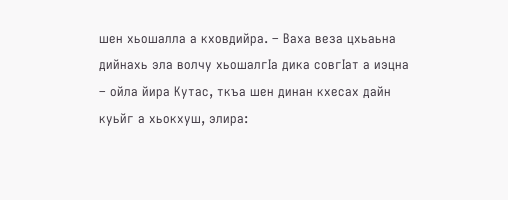шен хьошалла а кховдийра. – Ваха веза цхьаьна дийнахь эла волчу хьошалгIа дика совгIат а иэцна – ойла йира Кутас, ткъа шен динан кхесах дайн куьйг а хьокхуш, элира: